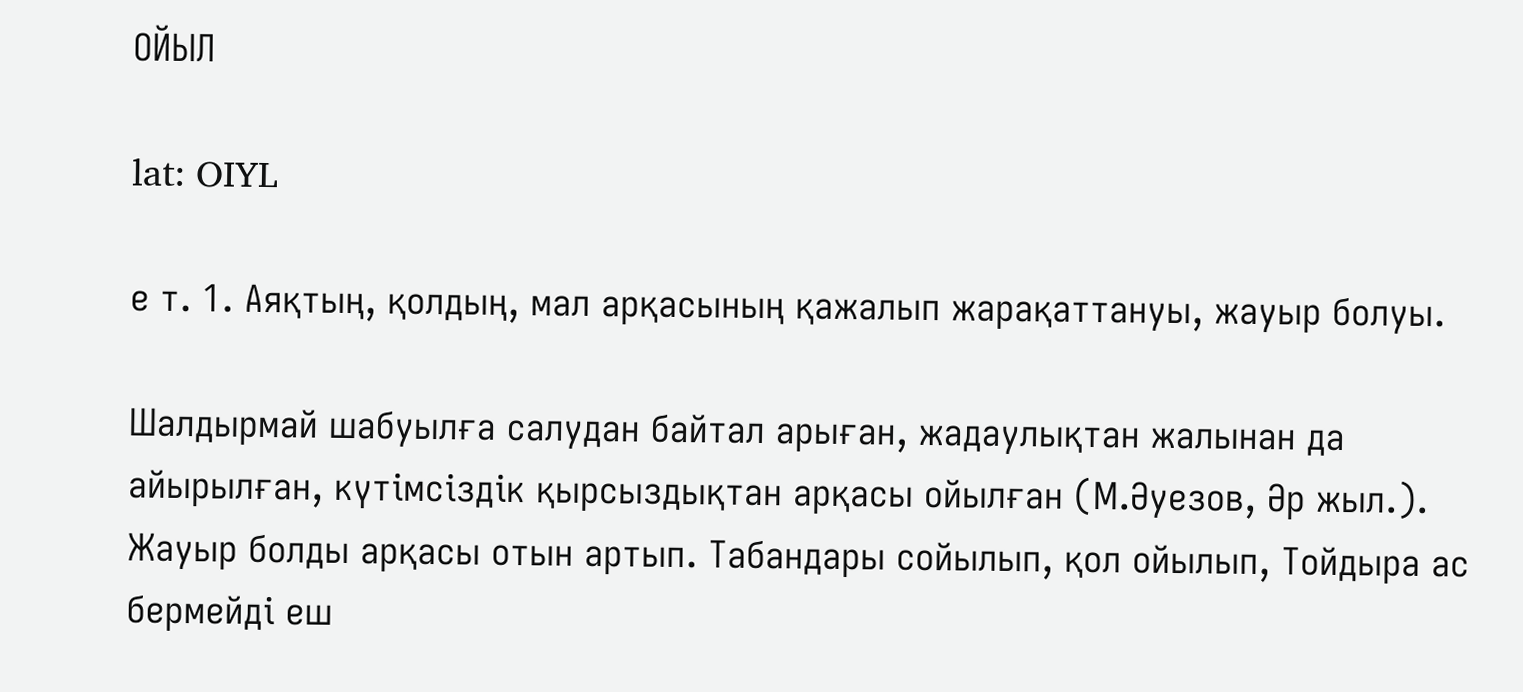ОЙЫЛ

lat: OIYL

е т. 1. Аяқтың, қолдың, мал арқасының қажалып жарақаттануы, жауыр болуы.

Шалдырмай шабуылға салудан байтал арыған, жадаулықтан жалынан да айырылған, күтімсіздік қырсыздықтан арқасы ойылған (М.Әуезов, Әр жыл.). Жауыр болды арқасы отын артып. Табандары сойылып, қол ойылып, Тойдыра ас бермейді еш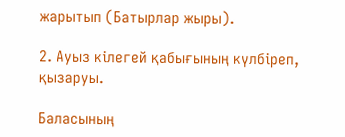жарытып (Батырлар жыры).

2. Ауыз кілегей қабығының күлбіреп, қызаруы.

Баласының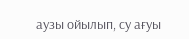аузы ойылып, су ағуы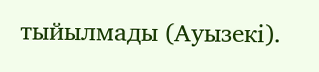тыйылмады (Ауызекі).